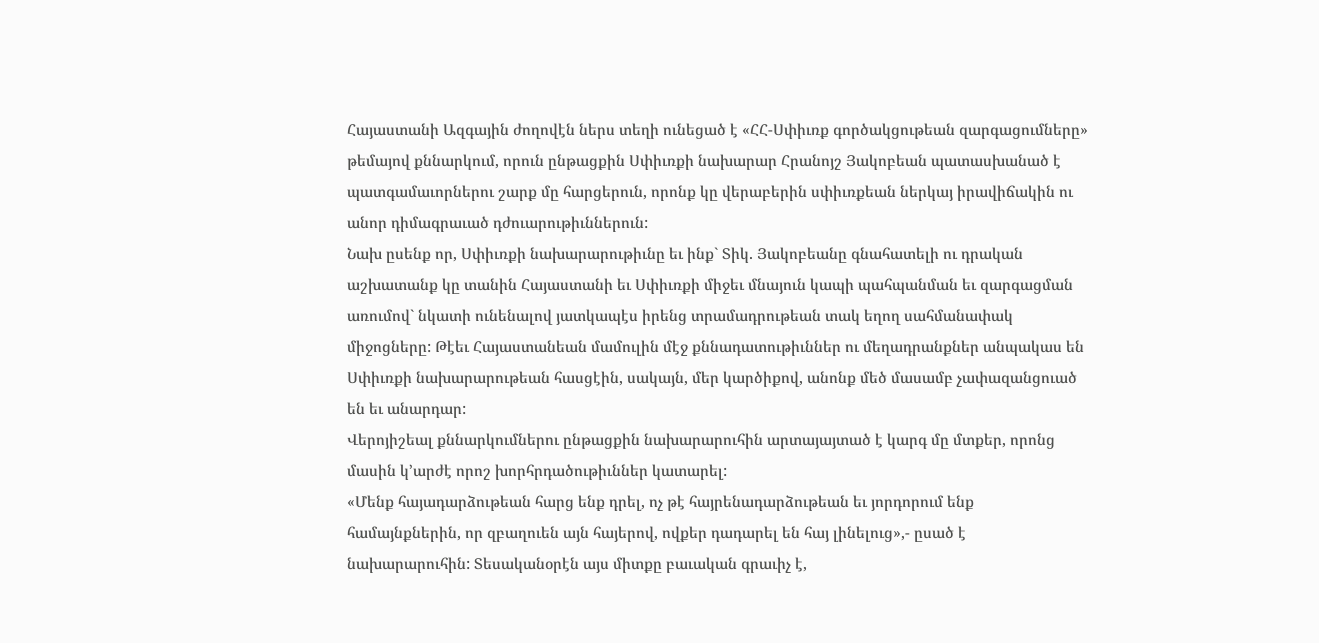Հայաստանի Ազգային ժողովէն ներս տեղի ունեցած է «ՀՀ-Սփիւռք գործակցութեան զարգացումները» թեմայով քննարկում, որուն ընթացքին Սփիւռքի նախարար Հրանոյշ Յակոբեան պատասխանած է պատգամաւորներու շարք մը հարցերուն, որոնք կը վերաբերին սփիւռքեան ներկայ իրավիճակին ու անոր դիմագրաւած դժուարութիւններուն:
Նախ ըսենք որ, Սփիւռքի նախարարութիւնը եւ ինք` Տիկ. Յակոբեանը գնահատելի ու դրական աշխատանք կը տանին Հայաստանի եւ Սփիւռքի միջեւ մնայուն կապի պահպանման եւ զարգացման առումով` նկատի ունենալով յատկապէս իրենց տրամադրութեան տակ եղող սահմանափակ միջոցները: Թէեւ Հայաստանեան մամուլին մէջ քննադատութիւններ ու մեղադրանքներ անպակաս են Սփիւռքի նախարարութեան հասցէին, սակայն, մեր կարծիքով, անոնք մեծ մասամբ չափազանցուած են եւ անարդար:
Վերոյիշեալ քննարկումներու ընթացքին նախարարուհին արտայայտած է կարգ մը մտքեր, որոնց մասին կ’արժէ որոշ խորհրդածութիւններ կատարել:
«Մենք հայադարձութեան հարց ենք դրել, ոչ թէ հայրենադարձութեան եւ յորդորում ենք համայնքներին, որ զբաղուեն այն հայերով, ովքեր դադարել են հայ լինելուց»,- ըսած է նախարարուհին: Տեսականօրէն այս միտքը բաւական գրաւիչ է,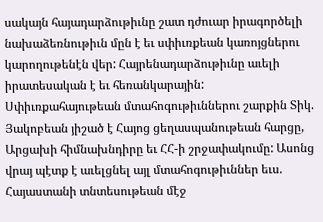սակայն հայադարձութիւնը շատ դժուար իրագործելի նախաձեռնութիւն մըն է եւ սփիւռքեան կառոյցներու կարողութենէն վեր: Հայրենադարձութիւնը աւելի իրատեսական է եւ հեռանկարային:
Սփիւռքահայութեան մտահոգութիւններու շարքին Տիկ. Յակոբեան յիշած է Հայոց ցեղասպանութեան հարցը, Արցախի հիմնախնդիրը եւ ՀՀ-ի շրջափակումը: Ասոնց վրայ պէտք է աւելցնել այլ մտահոգութիւններ եւս. Հայաստանի տնտեսութեան մէջ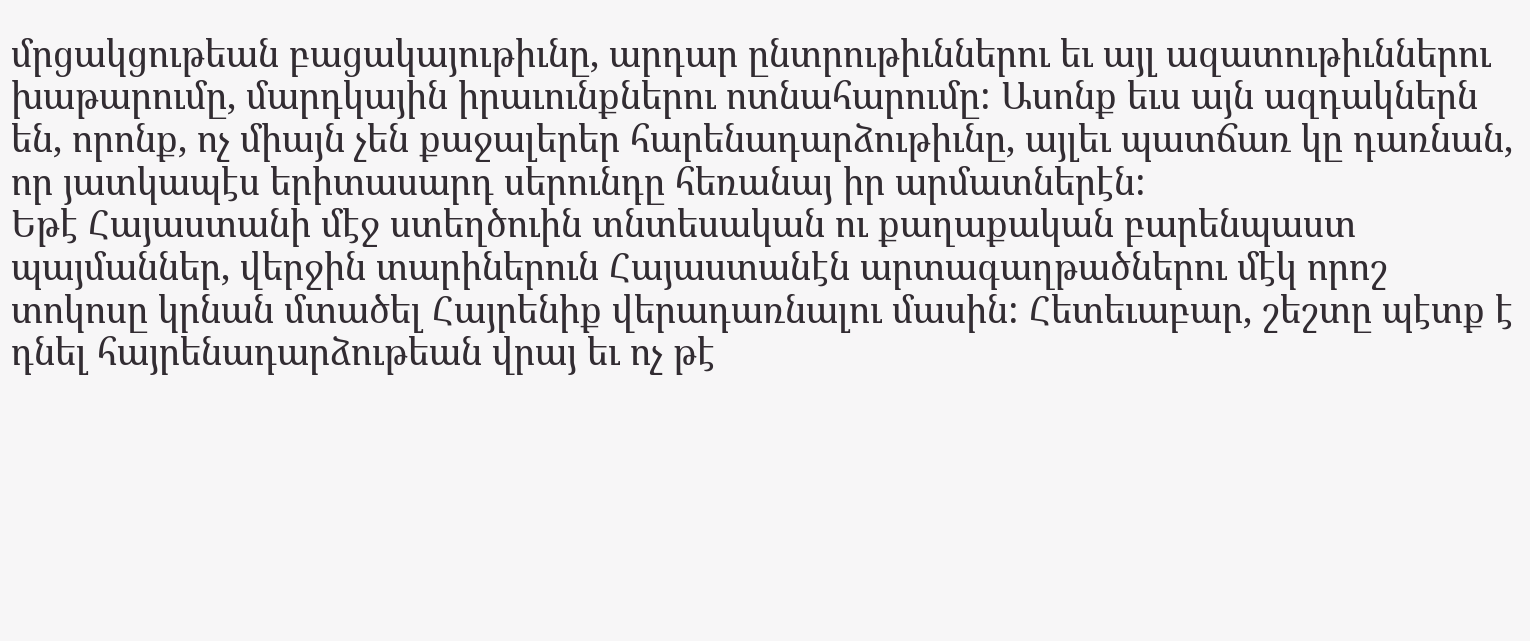մրցակցութեան բացակայութիւնը, արդար ընտրութիւններու եւ այլ ազատութիւններու խաթարումը, մարդկային իրաւունքներու ոտնահարումը: Ասոնք եւս այն ազդակներն են, որոնք, ոչ միայն չեն քաջալերեր հարենադարձութիւնը, այլեւ պատճառ կը դառնան, որ յատկապէս երիտասարդ սերունդը հեռանայ իր արմատներէն:
Եթէ Հայաստանի մէջ ստեղծուին տնտեսական ու քաղաքական բարենպաստ պայմաններ, վերջին տարիներուն Հայաստանէն արտագաղթածներու մէկ որոշ տոկոսը կրնան մտածել Հայրենիք վերադառնալու մասին: Հետեւաբար, շեշտը պէտք է դնել հայրենադարձութեան վրայ եւ ոչ թէ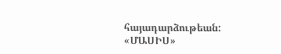հայադարձութեան:
«ՄԱՍԻՍ»